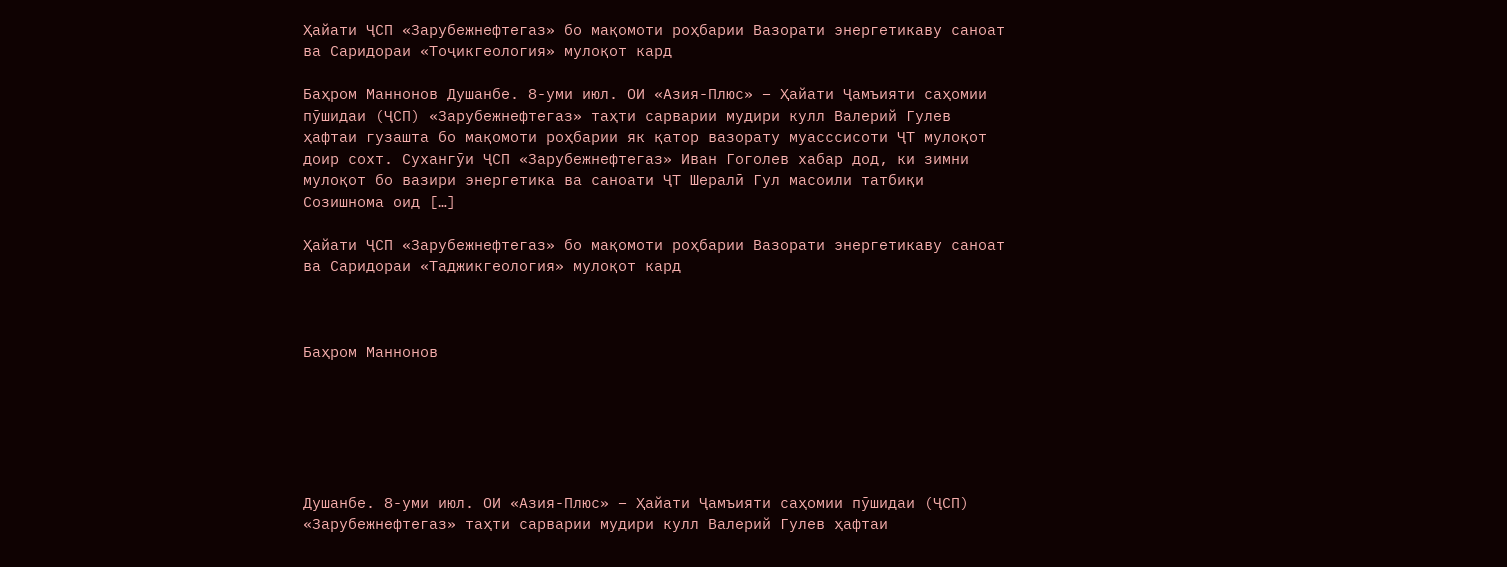Ҳайати ҶСП «Зарубежнефтегаз» бо мақомоти роҳбарии Вазорати энергетикаву саноат ва Саридораи «Тоҷикгеология» мулоқот кард

Баҳром Маннонов Душанбе. 8-уми июл. ОИ «Азия-Плюс» – Ҳайати Ҷамъияти саҳомии пӯшидаи (ҶСП) «Зарубежнефтегаз» таҳти сарварии мудири кулл Валерий Гулев ҳафтаи гузашта бо мақомоти роҳбарии як қатор вазорату муасссисоти ҶТ мулоқот доир сохт. Сухангӯи ҶСП «Зарубежнефтегаз» Иван Гоголев хабар дод, ки зимни мулоқот бо вазири энергетика ва саноати ҶТ Шералӣ Гул масоили татбиқи Созишнома оид […]

Ҳайати ҶСП «Зарубежнефтегаз» бо мақомоти роҳбарии Вазорати энергетикаву саноат ва Саридораи «Таджикгеология» мулоқот кард



Баҳром Маннонов






Душанбе. 8-уми июл. ОИ «Азия-Плюс» – Ҳайати Ҷамъияти саҳомии пӯшидаи (ҶСП) «Зарубежнефтегаз» таҳти сарварии мудири кулл Валерий Гулев ҳафтаи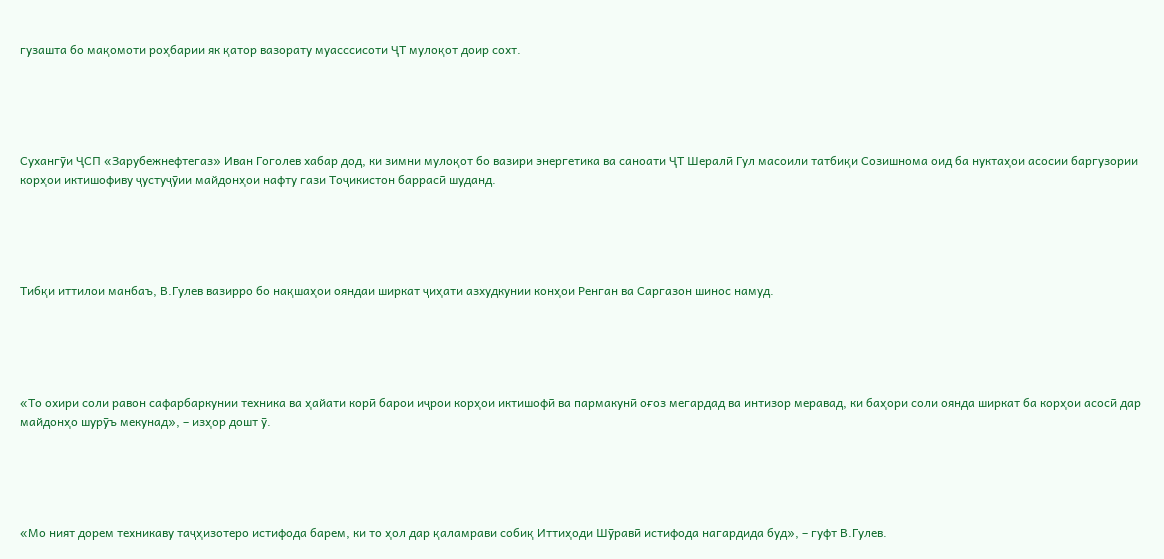гузашта бо мақомоти роҳбарии як қатор вазорату муасссисоти ҶТ мулоқот доир сохт.





Сухангӯи ҶСП «Зарубежнефтегаз» Иван Гоголев хабар дод, ки зимни мулоқот бо вазири энергетика ва саноати ҶТ Шералӣ Гул масоили татбиқи Созишнома оид ба нуктаҳои асосии баргузории корҳои иктишофиву ҷустуҷӯии майдонҳои нафту гази Тоҷикистон баррасӣ шуданд.





Тибқи иттилои манбаъ, В.Гулев вазирро бо нақшаҳои ояндаи ширкат ҷиҳати азхудкунии конҳои Ренган ва Саргазон шинос намуд.





«То охири соли равон сафарбаркунии техника ва ҳайати корӣ барои иҷрои корҳои иктишофӣ ва пармакунӣ оғоз мегардад ва интизор меравад, ки баҳори соли оянда ширкат ба корҳои асосӣ дар майдонҳо шурӯъ мекунад», – изҳор дошт ӯ.





«Мо ният дорем техникаву таҷҳизотеро истифода барем, ки то ҳол дар қаламрави собиқ Иттиҳоди Шӯравӣ истифода нагардида буд», – гуфт В.Гулев.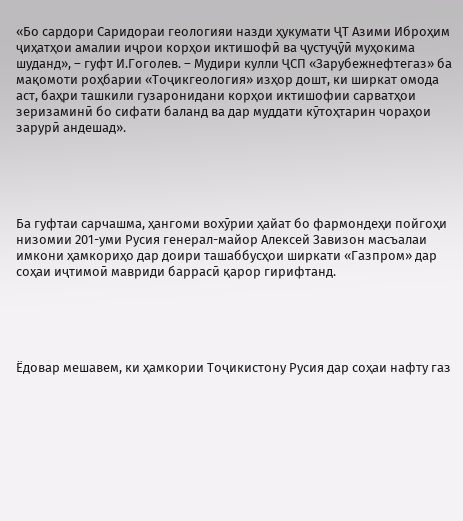«Бо сардори Саридораи геологияи назди ҳукумати ҶТ Азими Иброҳим ҷиҳатҳои амалии иҷрои корҳои иктишофӣ ва ҷустуҷӯӣ муҳокима шуданд», – гуфт И.Гоголев. – Мудири кулли ҶСП «Зарубежнефтегаз» ба мақомоти роҳбарии «Тоҷикгеология» изҳор дошт, ки ширкат омода аст, баҳри ташкили гузаронидани корҳои иктишофии сарватҳои зеризаминӣ бо сифати баланд ва дар муддати кӯтоҳтарин чораҳои зарурӣ андешад».





Ба гуфтаи сарчашма, ҳангоми вохӯрии ҳайат бо фармондеҳи пойгоҳи низомии 201-уми Русия генерал-майор Алексей Завизон масъалаи имкони ҳамкориҳо дар доири ташаббусҳои ширкати «Газпром» дар соҳаи иҷтимоӣ мавриди баррасӣ қарор гирифтанд.





Ёдовар мешавем, ки ҳамкории Тоҷикистону Русия дар соҳаи нафту газ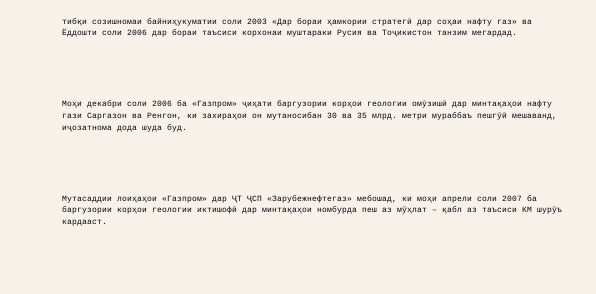тибқи созишномаи байниҳукуматии соли 2003 «Дар бораи ҳамкории стратегӣ дар соҳаи нафту газ» ва Ёддошти соли 2006 дар бораи таъсиси корхонаи муштараки Русия ва Тоҷикистон танзим мегардад.





Моҳи декабри соли 2006 ба «Газпром» ҷиҳати баргузории корҳои геологии омӯзишӣ дар минтақаҳои нафту гази Саргазон ва Ренгон, ки захираҳои он мутаносибан 30 ва 35 млрд. метри мураббаъ пешгӯӣ мешаванд, иҷозатнома дода шуда буд.





Мутасаддии лоиҳаҳои «Газпром» дар ҶТ ҶСП «Зарубежнефтегаз» мебошад, ки моҳи апрели соли 2007 ба баргузории корҳои геологии иктишофӣ дар минтақаҳои номбурда пеш аз мӯҳлат – қабл аз таъсиси КМ шурӯъ кардааст.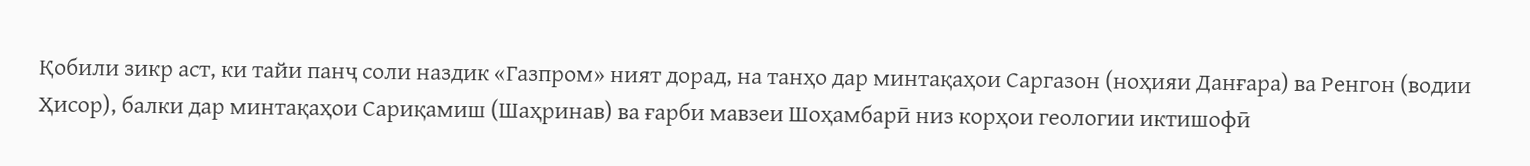Қобили зикр аст, ки тайи панҷ соли наздик «Газпром» ният дорад, на танҳо дар минтақаҳои Саргазон (ноҳияи Данғара) ва Ренгон (водии Ҳисор), балки дар минтақаҳои Сариқамиш (Шаҳринав) ва ғарби мавзеи Шоҳамбарӣ низ корҳои геологии иктишофӣ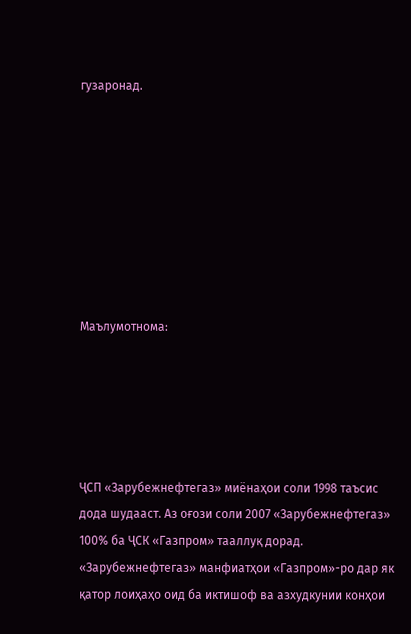гузаронад.








Маълумотнома:





ҶСП «Зарубежнефтегаз» миёнаҳои соли 1998 таъсис дода шудааст. Аз оғози соли 2007 «Зарубежнефтегаз» 100% ба ҶСК «Газпром» тааллуқ дорад. «Зарубежнефтегаз» манфиатҳои «Газпром»-ро дар як қатор лоиҳаҳо оид ба иктишоф ва азхудкунии конҳои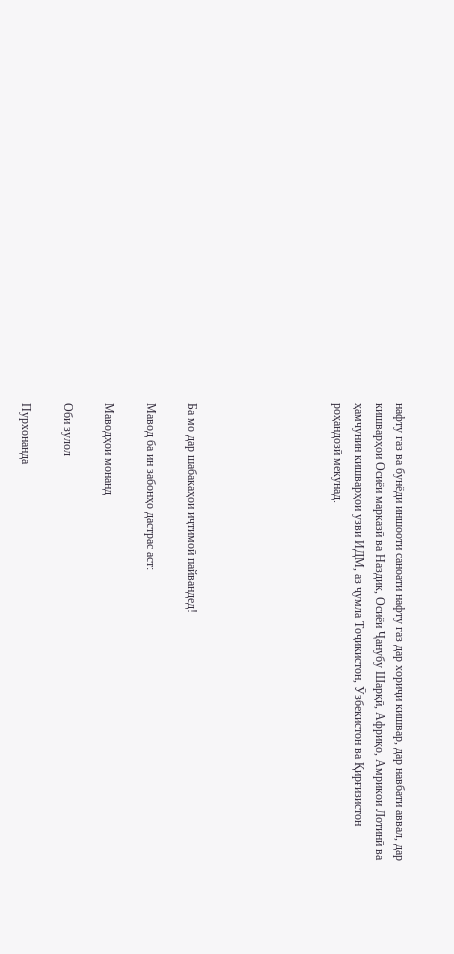нафту газ ва бунёди иншооти саноати нафту газ дар хориҷи кишвар, дар навбати аввал, дар кишварҳои Осиёи марказӣ ва Наздик, Осиёи Ҷанубу Шарқӣ, Африқо, Амрикои Лотинӣ ва ҳамчунин кишварҳои узви ИДМ, аз ҷумла Тоҷикистон, Ӯзбекистон ва Қирғизистон роҳандозӣ мекунад.






Ба мо дар шабакаҳои иҷтимоӣ пайвандед!

Мавод ба ин забонҳо дастрас аст:

Маводҳои монанд

Оби зулол

Пурхонанда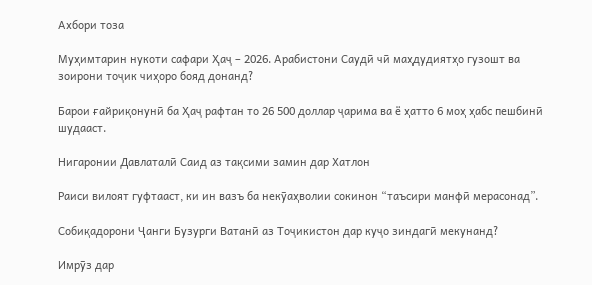Ахбори тоза

Муҳимтарин нукоти сафари Ҳаҷ – 2026. Арабистони Саудӣ чӣ маҳдудиятҳо гузошт ва зоирони тоҷик чиҳоро бояд донанд?

Барои ғайриқонунӣ ба Ҳаҷ рафтан то 26 500 доллар ҷарима ва ё ҳатто 6 моҳ ҳабс пешбинӣ шудааст.

Нигаронии Давлаталӣ Саид аз тақсими замин дар Хатлон

Раиси вилоят гуфтааст, ки ин вазъ ба некӯаҳволии сокинон “таъсири манфӣ мерасонад”.

Собиқадорони Ҷанги Бузурги Ватанӣ аз Тоҷикистон дар куҷо зиндагӣ мекунанд?

Имрӯз дар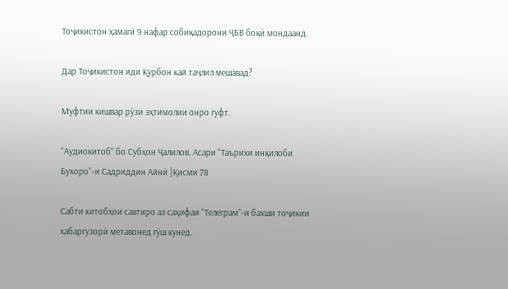Тоҷикистон ҳамагӣ 9 нафар собиқадорони ҶБВ боқӣ мондаанд.

Дар Тоҷикистон иди Қурбон кай таҷлил мешавад?

Муфтии кишвар рӯзи эҳтимолии онро гуфт.

“Аудиокитоб” бо Субҳон Ҷалилов. Асари “Таърихи инқилоби Бухоро”-и Садриддин Айнӣ |Қисми 78

Cабти китобҳои савтиро аз саҳифаи “Телеграм”-и бахши тоҷикии хабаргузорӣ метавонед гӯш кунед.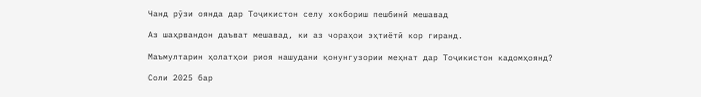Чанд рӯзи оянда дар Тоҷикистон селу хокбориш пешбинӣ мешавад

Аз шаҳрвандон даъват мешавад, ки аз чораҳои эҳтиётӣ кор гиранд.

Маъмултарин ҳолатҳои риоя нашудани қонунгузории меҳнат дар Тоҷикистон кадомҳоянд?

Соли 2025 бар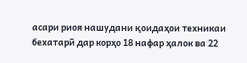асари риоя нашудани қоидаҳои техникаи бехатарӣ дар корҳо 18 нафар ҳалок ва 22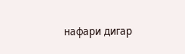нафари дигар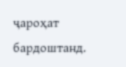ҷароҳат бардоштанд.